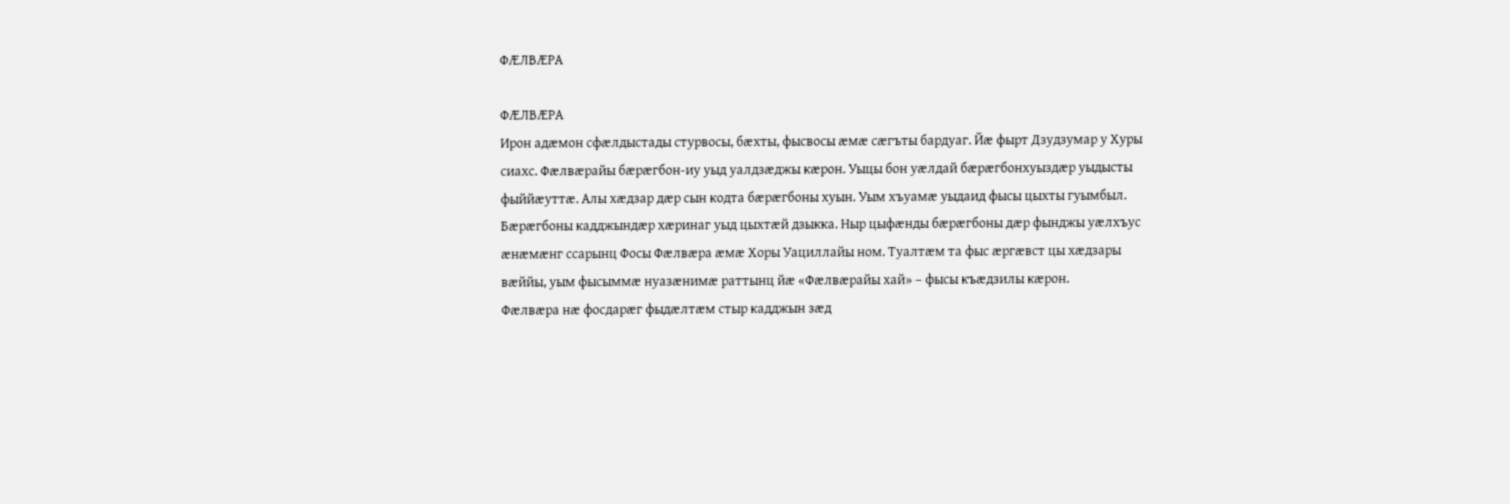ФÆЛВÆРА

ФÆЛВÆРА
Ирон адæмон сфæлдыстады стурвосы, бæхты, фысвосы æмæ сæгъты бардуаг. Йæ фырт Дзудзумар у Хуры сиахс. Фæлвæрайы бæрæгбон-иу уыд уалдзæджы кæрон. Уыцы бон уæлдай бæрæгбонхуыздæр уыдысты фыййæуттæ. Алы хæдзар дæр сын кодта бæрæгбоны хуын. Уым хъуамæ уыдаид фысы цыхты гуымбыл. Бæрæгбоны кадджындæр хæринаг уыд цыхтæй дзыкка. Ныр цыфæнды бæрæгбоны дæр фынджы уæлхъус æнæмæнг ссарынц Фосы Фæлвæра æмæ Хоры Уациллайы ном. Туалтæм та фыс æргæвст цы хæдзары вæййы, уым фысыммæ нуазæнимæ раттынц йæ «Фæлвæрайы хай» – фысы къæдзилы кæрон.
Фæлвæра нæ фосдарæг фыдæлтæм стыр кадджын зæд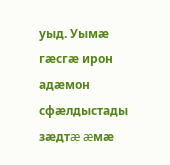уыд. Уымæ гæсгæ ирон адæмон сфæлдыстады зæдтæ æмæ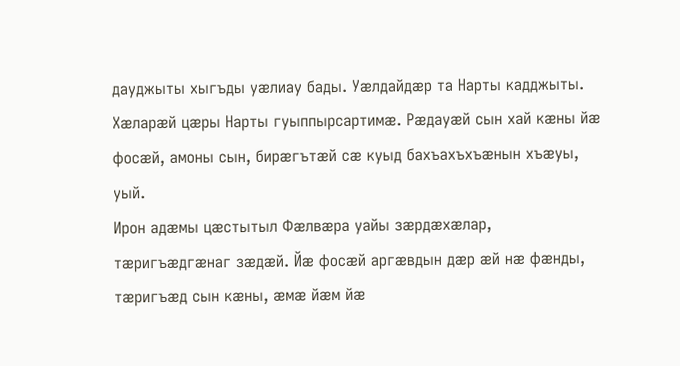дауджыты хыгъды уæлиау бады. Уæлдайдæр та Нарты кадджыты. Хæларæй цæры Нарты гуыппырсартимæ. Рæдауæй сын хай кæны йæ фосæй, амоны сын, бирæгътæй сæ куыд бахъахъхъæнын хъæуы, уый.
Ирон адæмы цæстытыл Фæлвæра уайы зæрдæхæлар, тæригъæдгæнаг зæдæй. Йæ фосæй аргæвдын дæр æй нæ фæнды, тæригъæд сын кæны, æмæ йæм йæ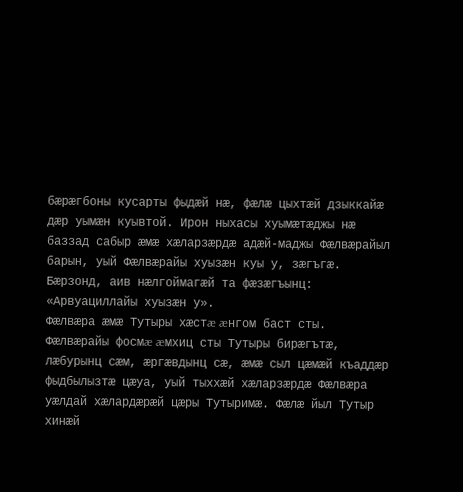бæрæгбоны кусарты фыдæй нæ, фæлæ цыхтæй дзыккайæ дæр уымæн куывтой. Ирон ныхасы хуымæтæджы нæ баззад сабыр æмæ хæларзæрдæ адæй-маджы Фæлвæрайыл барын, уый Фæлвæрайы хуызæн куы у, зæгъгæ. Бæрзонд, аив нæлгоймагæй та фæзæгъынц: «Арвуациллайы хуызæн у».
Фæлвæра æмæ Тутыры хæстæ æнгом баст сты. Фæлвæрайы фосмæ æмхиц сты Тутыры бирæгътæ, лæбурынц сæм, æргæвдынц сæ, æмæ сыл цæмæй къаддæр фыдбылызтæ цæуа, уый тыххæй хæларзæрдæ Фæлвæра уæлдай хæлардæрæй цæры Тутыримæ. Фæлæ йыл Тутыр хинæй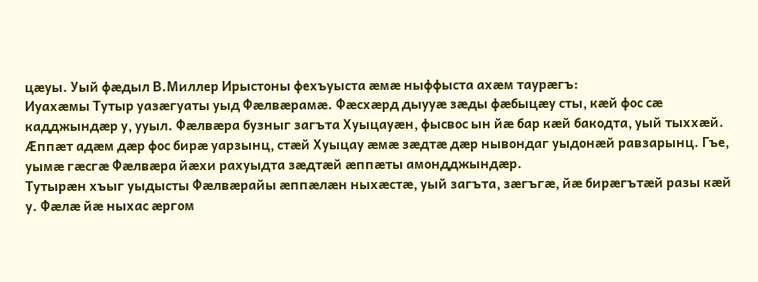цæуы. Уый фæдыл В.Миллер Ирыстоны фехъуыста æмæ ныффыста ахæм таурæгъ:
Иуахæмы Тутыр уазæгуаты уыд Фæлвæрамæ. Фæсхæрд дыууæ зæды фæбыцæу сты, кæй фос сæ кадджындæр у, ууыл. Фæлвæра бузныг загъта Хуыцауæн, фысвос ын йæ бар кæй бакодта, уый тыххæй. Æппæт адæм дæр фос бирæ уарзынц, стæй Хуыцау æмæ зæдтæ дæр нывондаг уыдонæй равзарынц. Гъе, уымæ гæсгæ Фæлвæра йæхи рахуыдта зæдтæй æппæты амондджындæр.
Тутырæн хъыг уыдысты Фæлвæрайы æппæлæн ныхæстæ, уый загъта, зæгъгæ, йæ бирæгътæй разы кæй у. Фæлæ йæ ныхас æргом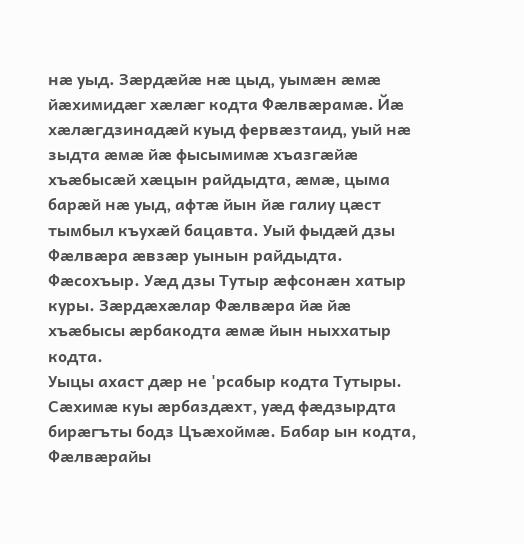нæ уыд. Зæрдæйæ нæ цыд, уымæн æмæ йæхимидæг хæлæг кодта Фæлвæрамæ. Йæ хæлæгдзинадæй куыд фервæзтаид, уый нæ зыдта æмæ йæ фысымимæ хъазгæйæ хъæбысæй хæцын райдыдта, æмæ, цыма барæй нæ уыд, афтæ йын йæ галиу цæст тымбыл къухæй бацавта. Уый фыдæй дзы Фæлвæра æвзæр уынын райдыдта. Фæсохъыр. Уæд дзы Тутыр æфсонæн хатыр куры. Зæрдæхæлар Фæлвæра йæ йæ хъæбысы æрбакодта æмæ йын ныххатыр кодта.
Уыцы ахаст дæр не 'рсабыр кодта Тутыры. Сæхимæ куы æрбаздæхт, уæд фæдзырдта бирæгъты бодз Цъæхоймæ. Бабар ын кодта, Фæлвæрайы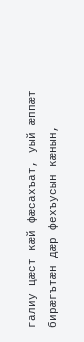галиу цæст кæй фæсахъат, уый æппæт бирæгътæн дæр фехъусын кæнын,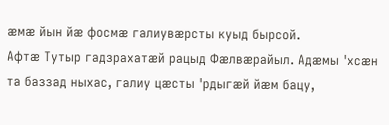æмæ йын йæ фосмæ галиувæрсты куыд бырсой.
Афтæ Тутыр гадзрахатæй рацыд Фæлвæрайыл. Адæмы 'хсæн та баззад ныхас, галиу цæсты 'рдыгæй йæм бацу,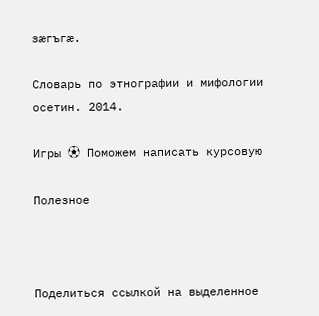зæгъгæ.

Словарь по этнографии и мифологии осетин. 2014.

Игры ⚽ Поможем написать курсовую

Полезное



Поделиться ссылкой на выделенное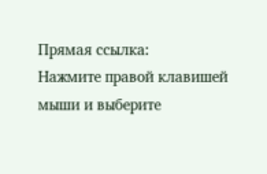Прямая ссылка:
Нажмите правой клавишей мыши и выберите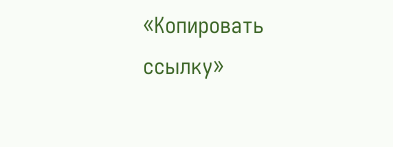«Копировать ссылку»